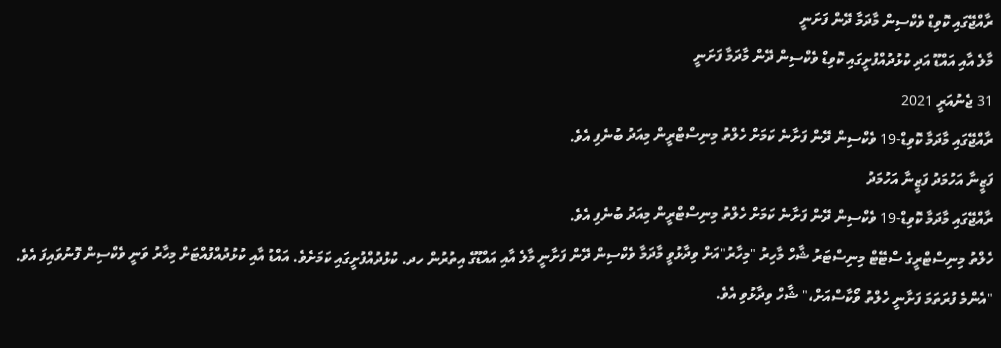ރާއްޖޭގައި ކޮވިޑް ވެކްސިން މާދަމާ ދޭން ފަށަނީ
މާލެ އާއި އައްޑޫ އަދި ކުޅުދުއްފުށީގައި ކޮވިޑް ވެކްސިން ދޭން މާދަމާ ފަށަނީ
31 ޖެނުއަރީ 2021
ރާއްޖޭގައި މާދަމާ ކޮވިޑް-19 ވެކްސިން ދޭން ފަށާނެ ކަމަށް ހެލްތު މިނިސްޓްރީން މިއަދު ބުނެފި އެވެ.
ފަޒީނާ އަހުމަދު ފަޒީނާ އަހުމަދު
ރާއްޖޭގައި މާދަމާ ކޮވިޑް-19 ވެކްސިން ދޭން ފަށާނެ ކަމަށް ހެލްތު މިނިސްޓްރީން މިއަދު ބުނެފި އެވެ.
ހެލްތު މިނިސްޓްރީގެ ސްޓޭޓް މިނިސްޓަރު ޝާހް މާހިރު "މިހާރު"އަށް ވިދާޅުވީ މާދަމާ ވެކްސިން ދޭން ފަށާނީ މާލެ އާއި އައްޑޫގެ އިތުރުން ހދ. ކުޅުދުއްފުށީގައި ކަމަށެވެ. އައްޑު އާއި ކުޅުދުއްފުއްޓަށް މިހާރު ވަނީ ވެކްސިން ފޮނުވައިފަ އެވެ.
"އެންމެ ފުރަތަމަ ފަށާނީ ހެލްތު ވޯކާސްއަށް،" ޝާހް ވިދާޅުވި އެވެ.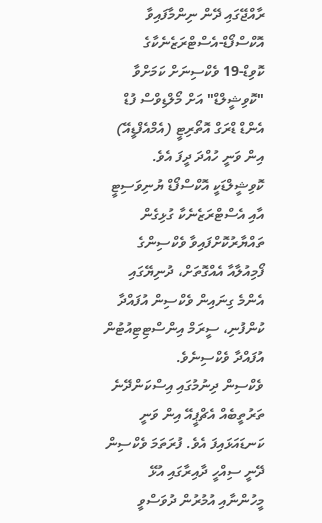ރާއްޖޭގައި ދޭން ނިންމާފައިވާ އޮކްސްފޯޑް-އެސްޓްރަޒެނެކާގެ ކޮވިޑް-19 ވެކްސިނަށް ކަމަށްވާ "ކޮވިޝީލްޑް" އަށް މޯލްޑިވްސް ފުޑް އެންޑް ޑްރަގް އޮތޯރިޓީ (އެމްއެފްޑީއޭ) އިން ވަނީ ހުއްދަ ދީފަ އެވެ. ކޮވިޝީލްޑަކީ އޮކްސްފޯޑް ޔުނިވަސިޓީ އާއި އެސްޓްރަޒެނެކާ ގުޅިގެން ތައްޔާރުކޮށްފައިވާ ވެކްސިންގެ ފޯމިއުލާއާ އެއްގޮތަށް، ދުނިޔޭގައި އެންމެ ގިނައިން ވެކްސިން އުފައްދާ ކުންފުނި، ސީރަމް އިންސްޓިޓިއުޓުން އުފައްދާ ވެކްސިނެވެ.
ވެކްސިން ދިނުމުގައި އިސްކަންދޭނެ ތަރުތީބެއް އެޗްޕީއޭ އިން ވަނީ ކަނޑައަޅައިފަ އެވެ. ފުރަތަމަ ވެކްސިން ދޭނީ ސިއްހީ ދާއިރާގައި އުޅޭ މީހުންނާއި އުމުރުން ދުވަސްވީ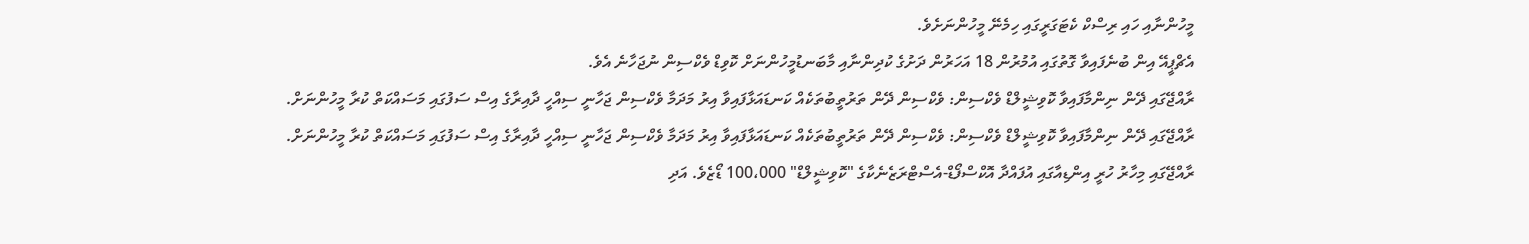މީހުންނާއި ހައި ރިސްކް ކެޓަގަރީގައި ހިމެނޭ މީހުންނަށެވެ.
އެޗްޕީއޭ އިން ބުނެފައިވާ ގޮތުގައި އުމުރުން 18 އަހަރުން ދަށުގެ ކުދިންނާއި މާބަނޑުމީހުންނަށް ކޮވިޑް ވެކްސިން ނުޖަހާނެ އެވެ.
ރާއްޖޭގައި ދޭން ނިންމާފައިވާ ކޮވިޝީލްޑް ވެކްސިން: ވެކްސިން ދޭން ތަރުތީބުތަކެއް ކަނޑައަޅާފައިވާ އިރު މަދަމާ ވެކްސިން ޖަހާނީ ސިއްހީ ދާއިރާގެ އިސް ސަފުގައި މަސައްކަތް ކުރާ މީހުންނަށް.
ރާއްޖޭގައި ދޭން ނިންމާފައިވާ ކޮވިޝީލްޑް ވެކްސިން: ވެކްސިން ދޭން ތަރުތީބުތަކެއް ކަނޑައަޅާފައިވާ އިރު މަދަމާ ވެކްސިން ޖަހާނީ ސިއްހީ ދާއިރާގެ އިސް ސަފުގައި މަސައްކަތް ކުރާ މީހުންނަށް.
ރާއްޖޭގައި މިހާރު ހުރީ އިންޑިއާގައި އުފައްދާ އޮކްސްފޯޑް-އެސްޓްރަޒެނެކާގެ "ކޮވިޝީލްޑް" 100،000 ޑޯޒެވެ. އަދި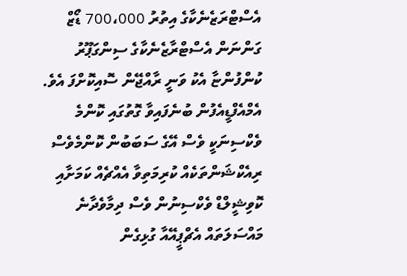އެސްޓްރަޒެނެކާގެ އިތުރު 700،000 ޑޯޒް ގަންނަން އެސްޓްރާޒެނެކާގެ ސިންގަޕޫރު ކުންފުންޏާ އެކު ވަނީ ރާއްޖޭން ސޮއިކޮށްފަ އެވެ.
އެމްއެފްޑީއެފުން ބުނެފައިވާ ގޮތުގައި ކޮންމެ ވެކްސިނަކީ ވެސް އޭގެ ސަބަބުން ކޮންމެވެސް ރިއެކްޝަންތަކެއް ކުރިމަތިވާ އެއްޗެއް ކަމަށާއި ކޮވިޝީލްޑް ވެކްސިނުން ވެސް ދިމާވެދާނެ މައްސަލަތައް އެޗްޕީއޭއާ ގުޅިގެން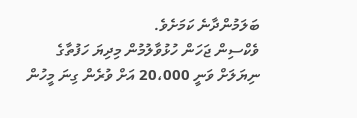ބަލަމުންދާނެ ކަމަށެވެ.
ވެކްސިން ޖަހަން ހުޅުވާލުމުން މިދިޔަ ހަފުތާގެ ނިޔަލަށް ވަނީ 20،000 އަށް ވުރެން ގިނަ މީހުން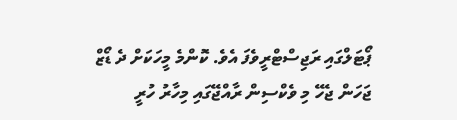ޕޯޓަލްގައި ރަޖިސްޓްރީވެފަ އެވެ. ކޮންމެ މީހަކަށް ދެ ޑޯޒް ޖަހަން ޖެހޭ މި ވެކްސިން ރާއްޖޭގައި މިހާރު ހުރީ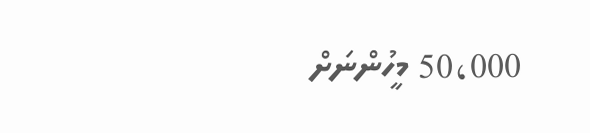50،000 މީހުންނަށް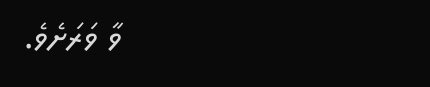ވާ ވަރަށެވެ.